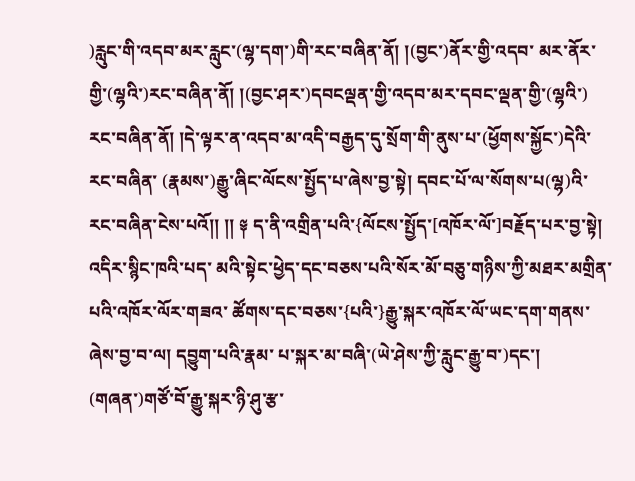)རླུང་གི་འདབ་མར་རླུང་(ལྷ་དག་)གི་རང་བཞིན་ནོ། །(བྱང་)ནོར་གྱི་འདབ་ མར་ནོར་གྱི་(ལྷའི་)རང་བཞིན་ནོ། །(བྱང་ཤར་)དབངལྡན་གྱི་འདབ་མར་དབང་ལྡན་གྱི་(ལྷའི་) རང་བཞིན་ནོ། །དེ་ལྟར་ན་འདབ་མ་འདི་བརྒྱད་དུ་སྲོག་གི་ནུས་པ་(ཕྱོགས་སྐྱོང་)དེའི་རང་བཞིན་ (རྣམས་)རྒྱུ་ཞིང་ལོངས་སྤྱོད་པ་ཞེས་བྱ་སྟེ། དབང་པོ་ལ་སོགས་པ(ལྷ)འི་རང་བཞིན་ངེས་པའོ།། །། ༈ ད་ནི་འགྲིན་པའི་{ལོངས་སྤྱོད་[འཁོར་ལོ་]བརྗོད་པར་བྱ་སྟེ། འདིར་སྙིང་ཁའི་པད་ མའི་སྟེང་ཕྱེད་དང་བཅས་པའི་སོར་མོ་བཅུ་གཉིས་ཀྱི་མཐར་མགྲིན་པའི་འཁོར་ལོར་གཟའ་ ཚོགས་དང་བཅས་{པའི་}རྒྱུ་སྐར་འཁོར་ལོ་ཡང་དག་གནས་ཞེས་བྱ་བ་ལ། དབྱུག་པའི་རྣམ་ པ་སྐར་མ་བཞི་(ཡེ་ཤེས་ཀྱི་རླུང་རྒྱུ་བ་)དང་། (གཞན་)གཙོ་བོ་རྒྱུ་སྐར་ཉི་ཤུ་རྩ་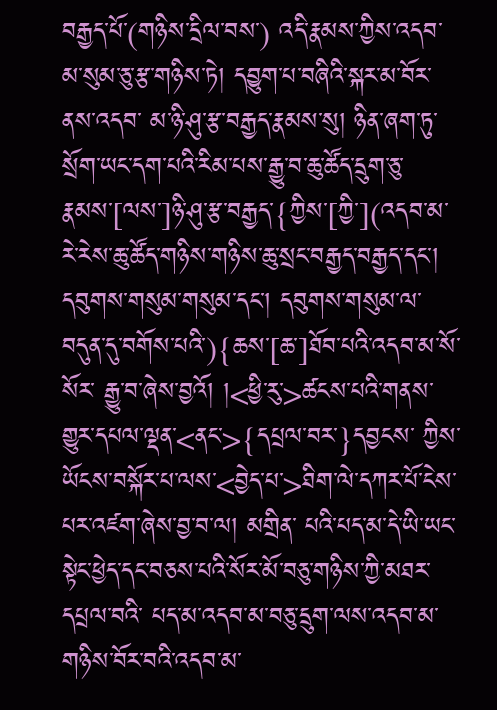བརྒྱད་པོ་(གཉིས་དྲིལ་བས་) འདི་རྣམས་ཀྱིས་འདབ་མ་སུམ་ཅུ་རྩ་གཉིས་ཏེ། དབྱུག་པ་བཞིའི་སྐར་མ་བོར་ནས་འདབ་ མ་ཉི་ཤུ་རྩ་བརྒྱད་རྣམས་སུ། ཉིན་ཞག་ཏུ་སྲོག་ཡང་དག་པའི་རིམ་པས་རྒྱུ་བ་ཆུ་ཚོད་དྲུག་ཅུ་ རྣམས་[ལས་]ཉི་ཤུ་རྩ་བརྒྱད་{ཀྱིས་[ཀྱི་](འདབ་མ་རེ་རེས་ཆུ་ཚོད་གཉིས་གཉིས་ཆུ་སྲང་བརྒྱད་བརྒྱད་དང་། དབུགས་གསུམ་གསུམ་དང་། དབུགས་གསུམ་ལ་བདུན་དུ་བགོས་པའི་){ཆས་[ཆ་]ཐོབ་པའི་འདབ་མ་སོ་སོར་ རྒྱུ་བ་ཞེས་བྱའོ། །<ཕྱི་རུ་>ཚངས་པའི་གནས་གྱུར་དཔལ་ལྡན་<ནང་>{དཔྲལ་བར་}དབྱངས་ ཀྱིས་ཡོངས་བསྐོར་པ་ལས་<བྱེད་པ་>ཐིག་ལེ་དཀར་པོ་ངེས་པར་འཛག་ཞེས་བྱ་བ་ལ། མགྲིན་ པའི་པད་མ་དེ་ཡི་ཡང་སྟེང་ཕྱེད་དང་བཅས་པའི་སོར་མོ་བཅུ་གཉིས་ཀྱི་མཐར་དཔྲལ་བའི་ པད་མ་འདབ་མ་བཅུ་དྲུག་ལས་འདབ་མ་གཉིས་བོར་བའི་འདབ་མ་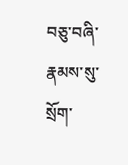བཅུ་བཞི་རྣམས་སུ་སྲོག་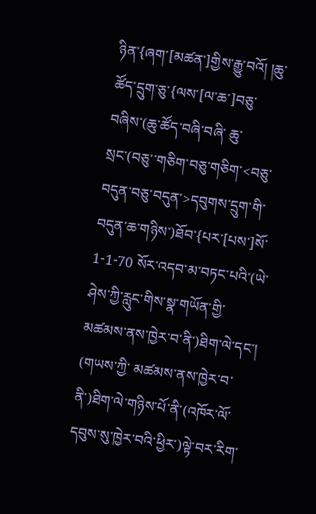ཉིན་{ཞག་[མཚན་]གྱིས་རྒྱུ་བའོ། །ཆུ་ཚོད་དྲུག་ཅུ་{ལས་[ལ་ཆ་]བཅུ་བཞིས་(ཆུ་ཚོད་བཞི་བཞི་ ཆུ་སྲང་(བཅུ་་གཅིག་བཅུ་གཅིག་<བཅུ་བདུན་བཅུ་བདུན་>དབུགས་དྲུག་གི་བདུན་ཆ་གཉིས་)ཐོབ་{པར་[པས་]སོ་ 1-1-70 སོར་འདབ་མ་བཏང་པའི་(ཡེ་ཤེས་ཀྱི་རླུང་གིས་སྣ་གཡོན་གྱི་མཚམས་ནས་ཁྱེར་བ་ནི་)ཐིག་ལེ་དང་། (གཡས་ཀྱི་ མཚམས་ནས་ཁྱེར་བ་ནི་)ཐིག་ལེ་གཉིས་པོ་ནི་(འཁོར་ལོ་དབུས་སུ་ཁྱེར་བའི་ཕྱིར་)ལྟེ་བར་རིག་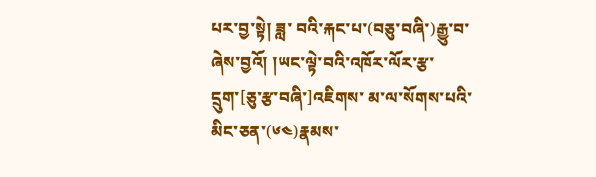པར་བྱ་སྟེ། ཟླ་ བའི་རྐང་པ་(བཅུ་བཞི་)རྒྱུ་བ་ཞེས་བྱའོ། །ཡང་ལྟེ་བའི་འཁོར་ལོར་རྩ་དྲུག་[ཅུ་རྩ་བཞི་]འཇིགས་ མ་ལ་སོགས་པའི་མིང་ཅན་(༦༤)རྣམས་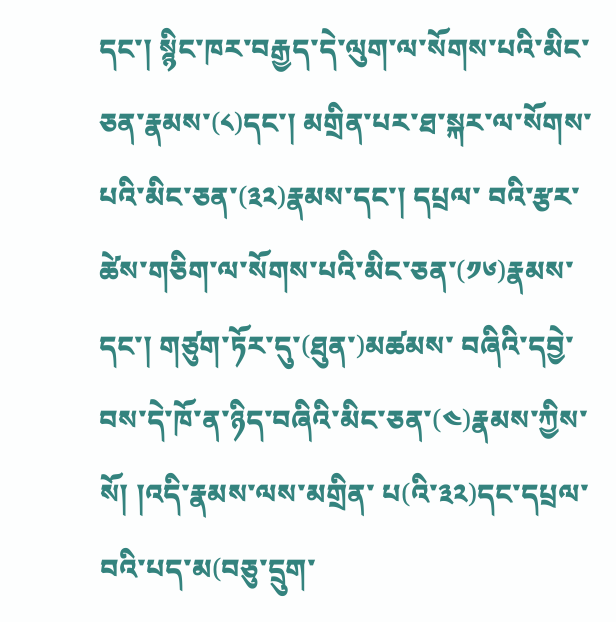དང་། སྙིང་ཁར་བརྒྱད་དེ་ལུག་ལ་སོགས་པའི་མིང་ ཅན་རྣམས་(༨)དང་། མགྲིན་པར་ཐ་སྐར་ལ་སོགས་པའི་མིང་ཅན་(༣༢)རྣམས་དང་། དཔྲལ་ བའི་རྩར་ཚེས་གཅིག་ལ་སོགས་པའི་མིང་ཅན་(༡༦)རྣམས་དང་། གཙུག་ཏོར་དུ་(ཐུན་)མཚམས་ བཞིའི་དབྱེ་བས་དེ་ཁོ་ན་ཉིད་བཞིའི་མིང་ཅན་(༤)རྣམས་ཀྱིས་སོ། །འདི་རྣམས་ལས་མགྲིན་ པ(འི་༣༢)དང་དཔྲལ་བའི་པད་མ(བཅུ་དྲུག་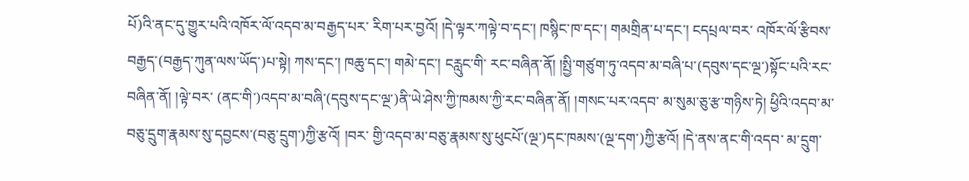པོ)འི་ནང་དུ་གྱུར་པའི་འཁོར་ལོ་འདབ་མ་བརྒྱད་པར་ རིག་པར་བྱའོ། །དེ་ལྟར་ཀལྟེ་བ་དང་། ཁསྙིང་ཁ་དང་། གམགྲིན་པ་དང་། ངདཔྲལ་བར་ འཁོར་ལོ་རྩིབས་བརྒྱད་(བརྒྱད་ཀུན་ལས་ཡོད་)པ་སྟེ། ཀས་དང་། ཁཆུ་དང་། གམེ་དང་། ངརླུང་གི་ རང་བཞིན་ནོ། །སྤྱི་གཙུག་ཏུ་འདབ་མ་བཞི་པ་(དབུས་དང་ལྔ་)སྟོང་པའི་རང་བཞིན་ནོ། །ལྟེ་བར་ (ནང་གི་)འདབ་མ་བཞི་(དབུས་དང་ལྔ་)ནི་ཡེ་ཤེས་ཀྱི་ཁམས་ཀྱི་རང་བཞིན་ནོ། །གསང་པར་འདབ་ མ་སུམ་ཅུ་རྩ་གཉིས་ཏེ། ཕྱིའི་འདབ་མ་བཅུ་དྲུག་རྣམས་སུ་དབྱངས་(བཅུ་དྲུག་)ཀྱི་རྩའོ། །བར་ གྱི་འདབ་མ་བཅུ་རྣམས་སུ་ཕུངཔོ་(ལྔ་)དང་ཁམས་(ལྔ་དག་)ཀྱི་རྩའོ། །དེ་ནས་ནང་གི་འདབ་ མ་དྲུག་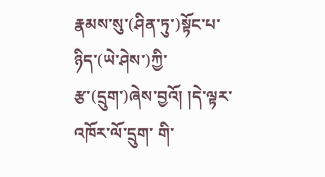རྣམས་སུ་(ཤིན་ཏུ་)སྟོང་པ་ཉིད་(ཡེ་ཤེས་)ཀྱི་རྩ་(དྲུག་)ཞེས་བྱའོ། །དེ་ལྟར་འཁོར་ལོ་དྲུག་ གི་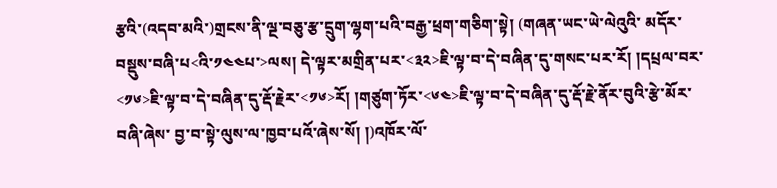རྩའི་(འདབ་མའི་)གྲངས་ནི་ལྔ་བཅུ་རྩ་དྲུག་ལྷག་པའི་བརྒྱ་ཕྲག་གཅིག་སྟེ། (གཞན་ཡང་ཡེ་ལེའུའི་ མདོར་བསྡུས་བཞི་པ<འི་༡༤༤པ་>ལས། དེ་ལྟར་མགྲིན་པར་<༣༢>ཇི་ལྟ་བ་དེ་བཞིན་དུ་གསང་པར་རོ། །དཔྲལ་བར་ <༡༦>ཇི་ལྟ་བ་དེ་བཞིན་དུ་རྡོ་རྗེར་<༡༦>རོ། །གཙུག་ཏོར་<༦༤>ཇི་ལྟ་བ་དེ་བཞིན་དུ་རྡོ་རྗེ་ནོར་བུའི་རྩེ་མོར་བཞི་ཞེས་ བྱ་བ་སྟེ་ལུས་ལ་ཁྱབ་པའོ་ཞེས་སོ། །)འཁོར་ལོ་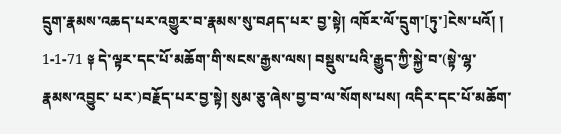དྲུག་རྣམས་འཆད་པར་འགྱུར་བ་རྣམས་སུ་བཤད་པར་ བྱ་སྟེ། འཁོར་ལོ་དྲུག་[ཏུ་]ངེས་པའོ། ། 1-1-71 ༈ དེ་ལྟར་དང་པོ་མཆོག་གི་སངས་རྒྱས་ལས། བསྡུས་པའི་རྒྱུད་ཀྱི་སྐྱེ་བ་(སྟེ་ལྷ་རྣམས་འབྱུང་ པར་)བརྗོད་པར་བྱ་སྟེ། སུམ་ཅུ་ཞེས་བྱ་བ་ལ་སོགས་པས། འདིར་དང་པོ་མཆོག་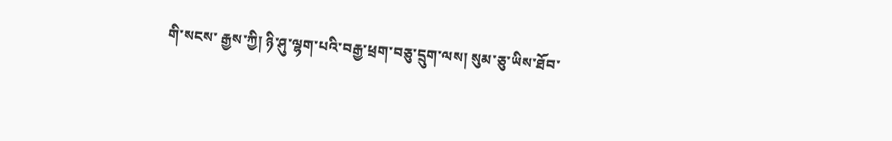གི་སངས་ རྒྱས་ཀྱི། ཉི་ཤུ་ལྷག་པའི་བརྒྱ་ཕྲག་བཅུ་དྲུག་ལས། སུམ་ཅུ་ཡིས་ཐོབ་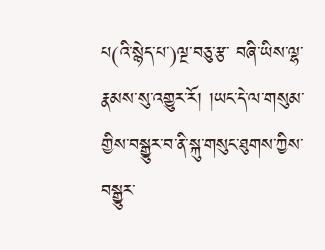པ(འི་སྙེད་པ་)ལྔ་བཅུ་རྩ་ བཞི་ཡིས་ལྷ་རྣམས་སུ་འགྱུར་རོ། །ཡང་དེ་ལ་གསུམ་གྱིས་བསྒྱུར་བ་ནི་སྐུ་གསུང་ཐུགས་ཀྱིས་ བསྒྱུར་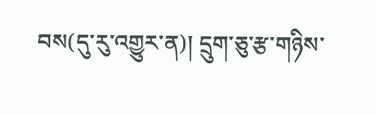བས(དུ་རུ་འགྱུར་ན)། དྲུག་ཅུ་རྩ་གཉིས་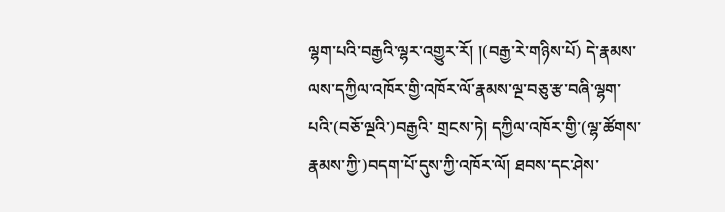ལྷག་པའི་བརྒྱའི་ལྷར་འགྱུར་རོ། །(བརྒྱ་རེ་གཉིས་པོ) དེ་རྣམས་ལས་དཀྱིལ་འཁོར་གྱི་འཁོར་ལོ་རྣམས་ལྔ་བཅུ་རྩ་བཞི་ལྷག་པའི་(བཅོ་ལྔའི་)བརྒྱའི་ གྲངས་ཏེ། དཀྱིལ་འཁོར་གྱི་(ལྷ་ཚོགས་རྣམས་ཀྱི་)བདག་པོ་དུས་ཀྱི་འཁོར་ལོ། ཐབས་དང་ཤེས་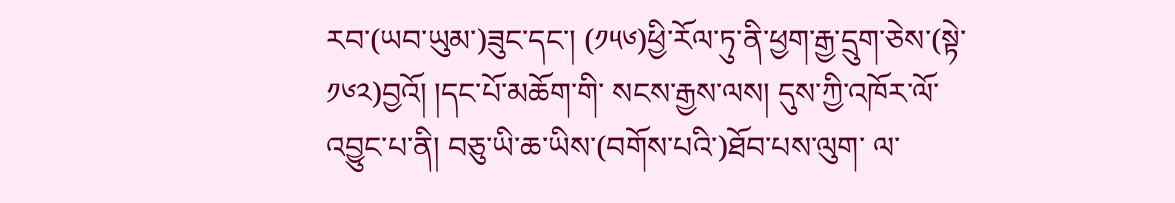རབ་(ཡབ་ཡུམ་)ཟུང་དང་། (༡༥༦)ཕྱི་རོལ་ཏུ་ནི་ཕྱག་རྒྱ་དྲུག་ཅེས་(སྟེ་༡༦༢)བྱའོ། །དང་པོ་མཆོག་གི་ སངས་རྒྱས་ལས། དུས་ཀྱི་འཁོར་ལོ་འབྱུང་པ་ནི། བཅུ་ཡི་ཆ་ཡིས་(བགོས་པའི་)ཐོབ་པས་ལུག་ ལ་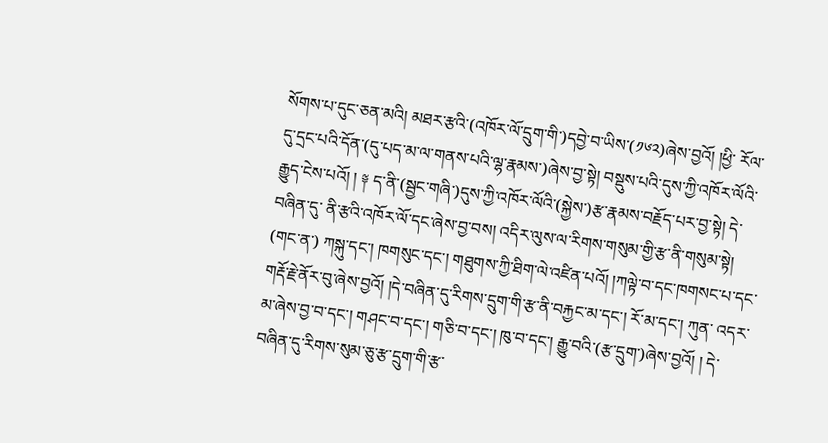སོགས་པ་དུང་ཅན་མའི། མཐར་རྩའི་(འཁོར་ལོ་དྲུག་གི་)དབྱེ་བ་ཡིས་(༡༦༢)ཞེས་བྱའོ། །ཕྱི་ རོལ་དུ་དྲང་པའི་དོན་(དུ་པད་མ་ལ་གནས་པའི་ལྷ་རྣམས་)ཞེས་བྱ་སྟེ། བསྡུས་པའི་དུས་ཀྱི་འཁོར་ལོའི་ རྒྱུད་ངེས་པའོ། ། ༈ ད་ནི་(སྦྱང་གཞི་)དུས་ཀྱི་འཁོར་ལོའི་(སྐྱེས་)རྩ་རྣམས་བརྗོད་པར་བྱ་སྟེ། དེ་བཞིན་དུ་ ནི་རྩའི་འཁོར་ལོ་དང་ཞེས་བྱ་བས། འདིར་ལུས་ལ་རིགས་གསུམ་གྱི་རྩ་ནི་གསུམ་སྟེ། (གང་ན་) ཀསྐུ་དང་། ཁགསུང་དང་། གཐུགས་ཀྱི་ཐིག་ལེ་འཛིན་པའོ། །ཀལྟེ་བ་དང་ཁགསང་པ་དང་ གརྡོ་རྗེ་ནོར་བུ་ཞེས་བྱའོ། །དེ་བཞིན་དུ་རིགས་དྲུག་གི་རྩ་ནི་བརྐྱང་མ་དང་། རོ་མ་དང་། ཀུན་ འདར་མ་ཞེས་བྱ་བ་དང་། གཤང་བ་དང་། གཅི་བ་དང་། ཁུ་བ་དང་། རྒྱུ་བའི་(རྩ་དྲུག་)ཞེས་བྱའོ། ། དེ་བཞིན་དུ་རིགས་སུམ་ཅུ་རྩ་དྲུག་གི་རྩ་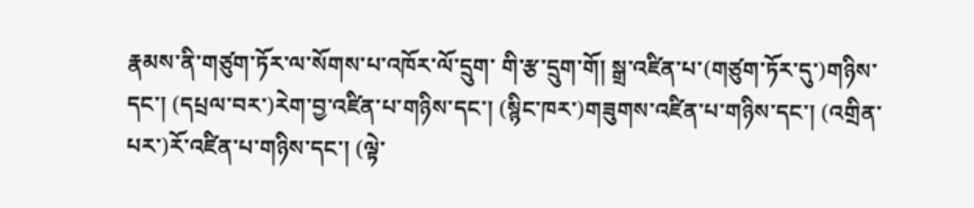རྣམས་ནི་གཙུག་ཏོར་ལ་སོགས་པ་འཁོར་ལོ་དྲུག་ གི་རྩ་དྲུག་གོ། སྒྲ་འཛིན་པ་(གཙུག་ཏོར་དུ་)གཉིས་དང་། (དཔྲལ་བར་)རེག་བྱ་འཛིན་པ་གཉིས་དང་། (སྙིང་ཁར་)གཟུགས་འཛིན་པ་གཉིས་དང་། (འགྲིན་པར་)རོ་འཛིན་པ་གཉིས་དང་། (ལྟེ་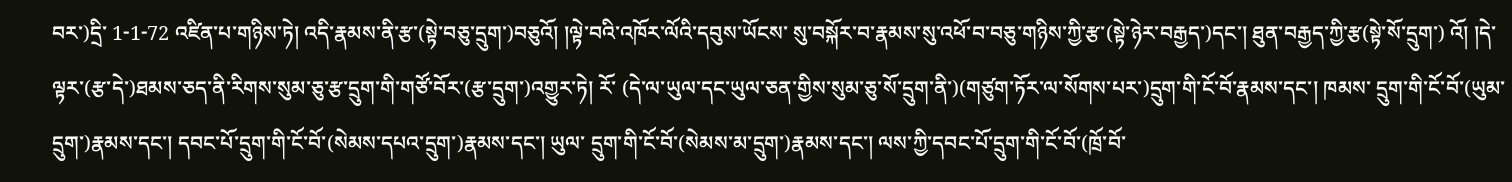བར་)དྲི་ 1-1-72 འཛིན་པ་གཉིས་ཏེ། འདི་རྣམས་ནི་རྩ་(སྟེ་བཅུ་དྲུག་)བཅུའོ། །ལྟེ་བའི་འཁོར་ལོའི་དབུས་ཡོངས་ སུ་བསྐོར་བ་རྣམས་སུ་འཕོ་བ་བཅུ་གཉིས་ཀྱི་རྩ་(སྟེ་ཉེར་བརྒྱད་)དང་། ཐུན་བརྒྱད་ཀྱི་རྩ(སྟེ་སོ་དྲུག་) འོ། །དེ་ལྟར་(རྩ་དེ་)ཐམས་ཅད་ནི་རིགས་སུམ་ཅུ་རྩ་དྲུག་གི་གཙོ་བོར་(རྩ་དྲུག་)འགྱུར་ཏེ། རོ་ (དེ་ལ་ཡུལ་དང་ཡུལ་ཅན་གྱིས་སུམ་ཅུ་སོ་དྲུག་ནི་)(གཙུག་ཏོར་ལ་སོགས་པར་)དྲུག་གི་ངོ་བོ་རྣམས་དང་། ཁམས་ དྲུག་གི་ངོ་བོ་(ཡུམ་དྲུག་)རྣམས་དང་། དབང་པོ་དྲུག་གི་ངོ་བོ་(སེམས་དཔའ་དྲུག་)རྣམས་དང་། ཡུལ་ དྲུག་གི་ངོ་བོ་(སེམས་མ་དྲུག་)རྣམས་དང་། ལས་ཀྱི་དབང་པོ་དྲུག་གི་ངོ་བོ་(ཁྲོ་བོ་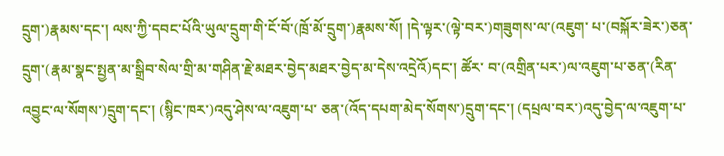དྲུག་)རྣམས་དང་། ལས་ཀྱི་དབང་པོའི་ཡུལ་དྲུག་གི་ངོ་བོ་(ཁྲོ་མོ་དྲུག་)རྣམས་སོ། །དེ་ལྟར་(ལྟེ་བར་)གཟུགས་ལ་(འཇུག་ པ་(བསྐོར་ཟེར་)ཅན་དྲུག་(རྣམ་སྣང་སྤྱན་མ་སྒྲིབ་སེལ་གྲི་མ་གཤིན་རྗེ་མཐར་བྱེད་མཐར་བྱེད་མ་དེས་འདྲེའོ)དང་། ཚོར་ བ་(འགྲིན་པར་)ལ་འཇུག་པ་ཅན་(རིན་འབྱུང་ལ་སོགས་)དྲུག་དང་། (སྙིང་ཁར་)འདུ་ཤེས་ལ་འཇུག་པ་ ཅན་(འོད་དཔག་མེད་སོགས་)དྲུག་དང་། (དཔྲལ་བར་)འདུ་བྱེད་ལ་འཇུག་པ་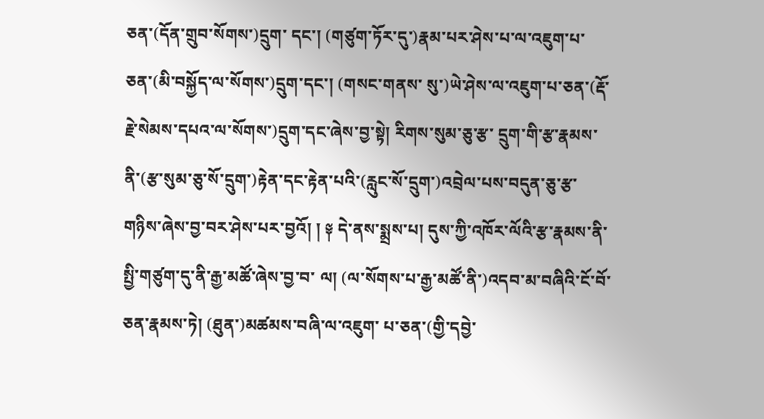ཅན་(དོན་གྲུབ་སོགས་)དྲུག་ དང་། (གཙུག་ཏོར་དུ་)རྣམ་པར་ཤེས་པ་ལ་འཇུག་པ་ཅན་(མི་བསྐྱོད་ལ་སོགས་)དྲུག་དང་། (གསང་གནས་ སུ་)ཡེ་ཤེས་ལ་འཇུག་པ་ཅན་(རྡོ་རྗེ་སེམས་དཔའ་ལ་སོགས་)དྲུག་དང་ཞེས་བྱ་སྟེ། རིགས་སུམ་ཅུ་རྩ་ དྲུག་གི་རྩ་རྣམས་ནི་(རྩ་སུམ་ཅུ་སོ་དྲུག་)རྟེན་དང་རྟེན་པའི་(རླུང་སོ་དྲུག་)འབྲེལ་པས་བདུན་ཅུ་རྩ་ གཉིས་ཞེས་བྱ་བར་ཤེས་པར་བྱའོ། ། ༈ དེ་ནས་སྨྲས་པ། དུས་ཀྱི་འཁོར་ལོའི་རྩ་རྣམས་ནི་སྤྱི་གཙུག་དུ་ནི་རྒྱ་མཚོ་ཞེས་བྱ་བ་ ལ། (ལ་སོགས་པ་རྒྱ་མཚོ་ནི་)འདབ་མ་བཞིའི་ངོ་བོ་ཅན་རྣམས་ཏེ། (ཐུན་)མཚམས་བཞི་ལ་འཇུག་ པ་ཅན་(གྱི་དབྱེ་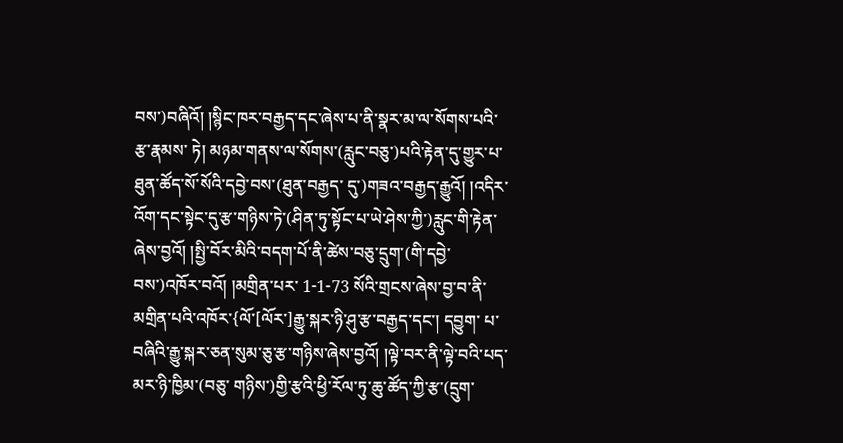བས་)བཞིའོ། །སྙིང་ཁར་བརྒྱད་དང་ཞེས་པ་ནི་སྣར་མ་ལ་སོགས་པའི་རྩ་རྣམས་ ཏེ། མཉམ་གནས་ལ་སོགས་(རླུང་བཅུ་)པའི་རྟེན་དུ་གྱུར་པ་ཐུན་ཚོད་སོ་སོའི་དབྱེ་བས་(ཐུན་བརྒྱད་ དུ་)གཟའ་བརྒྱད་རྒྱུའོ། །འདིར་འོག་དང་སྟེང་དུ་རྩ་གཉིས་ཏེ་(ཤིན་ཏུ་སྟོང་པ་ཡེ་ཤེས་ཀྱི་)རླུང་གི་རྟེན་ ཞེས་བྱའོ། །སྤྱི་བོར་མིའི་བདག་པོ་ནི་ཚེས་བཅུ་དྲུག་(གི་དབྱེ་བས་)འཁོར་བའོ། །མགྲིན་པར་ 1-1-73 སོའི་གྲངས་ཞེས་བྱ་བ་ནི་མགྲིན་པའི་འཁོར་{ལོ་[ལོར་]རྒྱུ་སྐར་ཉི་ཤུ་རྩ་བརྒྱད་དང་། དབྱུག་ པ་བཞིའི་རྒྱུ་སྐར་ཅན་སུམ་ཅུ་རྩ་གཉིས་ཞེས་བྱའོ། །ལྟེ་བར་ནི་ལྟེ་བའི་པད་མར་ཉི་ཁྱིམ་(བཅུ་ གཉིས་)གྱི་རྩའི་ཕྱི་རོལ་ཏུ་ཆུ་ཚོད་ཀྱི་རྩ་(དྲུག་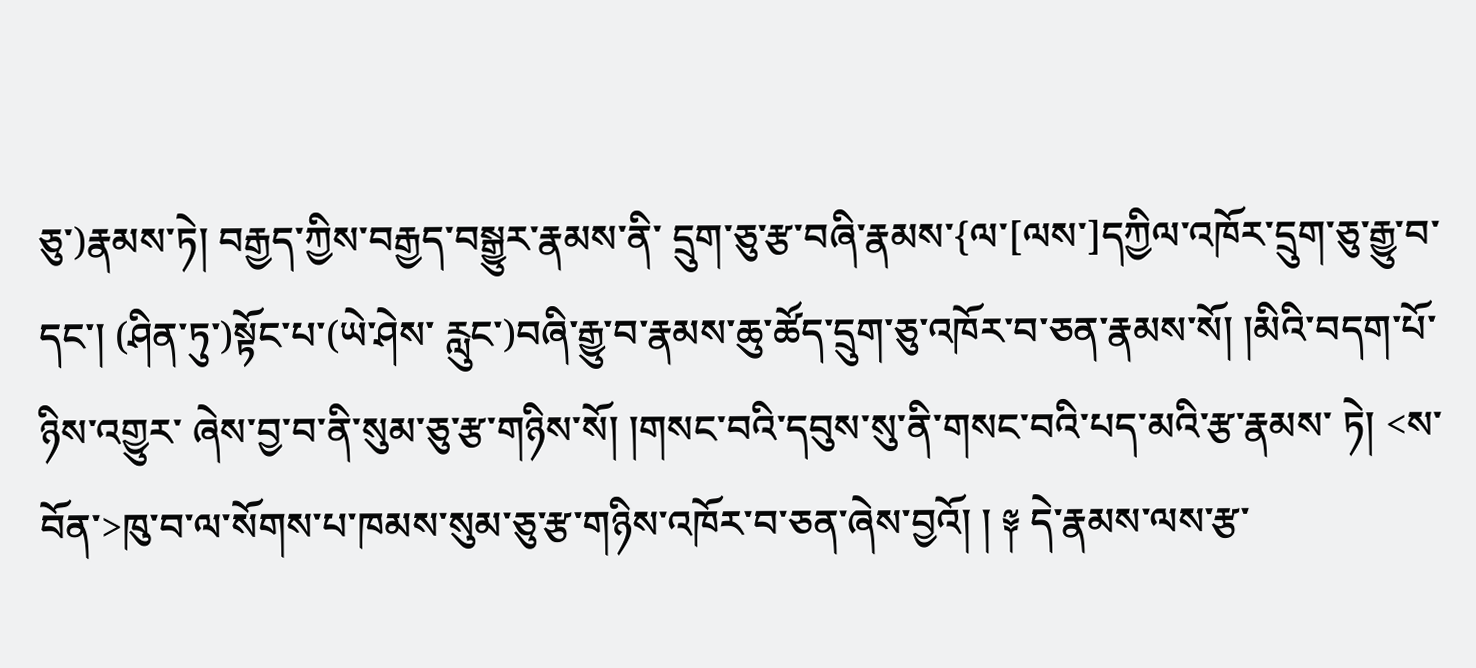ཅུ་)རྣམས་ཏེ། བརྒྱད་ཀྱིས་བརྒྱད་བསྒྱུར་རྣམས་ནི་ དྲུག་ཅུ་རྩ་བཞི་རྣམས་{ལ་[ལས་]དཀྱིལ་འཁོར་དྲུག་ཅུ་རྒྱུ་བ་དང་། (ཤིན་ཏུ་)སྟོང་པ་(ཡེ་ཤེས་ རླུང་)བཞི་རྒྱུ་བ་རྣམས་ཆུ་ཚོད་དྲུག་ཅུ་འཁོར་བ་ཅན་རྣམས་སོ། །མིའི་བདག་པོ་ཉིས་འགྱུར་ ཞེས་བྱ་བ་ནི་སུམ་ཅུ་རྩ་གཉིས་སོ། །གསང་བའི་དབུས་སུ་ནི་གསང་བའི་པད་མའི་རྩ་རྣམས་ ཏེ། <ས་བོན་>ཁུ་བ་ལ་སོགས་པ་ཁམས་སུམ་ཅུ་རྩ་གཉིས་འཁོར་བ་ཅན་ཞེས་བྱའོ། ། ༈ དེ་རྣམས་ལས་རྩ་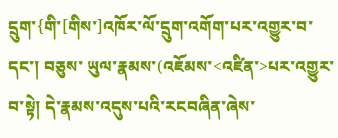དྲུག་{གི་[གིས་]འཁོར་ལོ་དྲུག་འགོག་པར་འགྱུར་བ་དང་། བཅུས་ ཡུལ་རྣམས་(འཇོམས་<འཛིན་>པར་འགྱུར་བ་སྟེ། དེ་རྣམས་འདུས་པའི་རངབཞིན་ཞེས་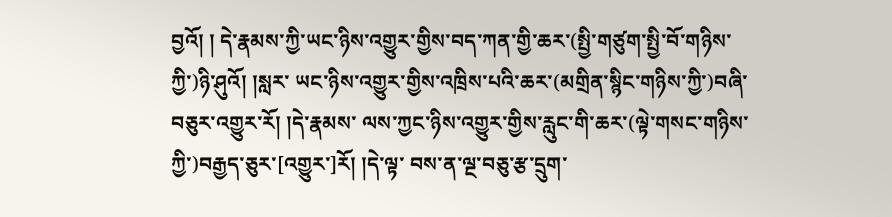བྱའོ། ། དེ་རྣམས་ཀྱི་ཡང་ཉིས་འགྱུར་གྱིས་བད་ཀན་གྱི་ཆར་(སྤྱི་གཙུག་སྤྱི་བོ་གཉིས་ཀྱི་)ཉི་ཤུའོ། །སླར་ ཡང་ཉིས་འགྱུར་གྱིས་འཁྲིས་པའི་ཆར་(མགྲིན་སྙིང་གཉིས་ཀྱི་)བཞི་བཅུར་འགྱུར་རོ། །དེ་རྣམས་ ལས་ཀྱང་ཉིས་འགྱུར་གྱིས་རླུང་གི་ཆར་(ལྟེ་གསང་གཉིས་ཀྱི་)བརྒྱད་ཅུར་[འགྱུར་]རོ། །དེ་ལྟ་ བས་ན་ལྔ་བཅུ་རྩ་དྲུག་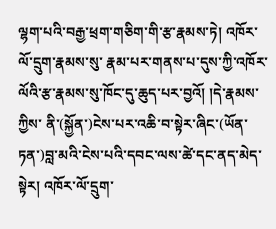ལྷག་པའི་བརྒྱ་ཕྲག་གཅིག་གི་རྩ་རྣམས་ཏེ། འཁོར་ལོ་དྲུག་རྣམས་སུ་ རྣམ་པར་གནས་པ་དུས་ཀྱི་འཁོར་ལོའི་རྩ་རྣམས་སུ་ཁོང་དུ་ཆུད་པར་བྱའོ། །དེ་རྣམས་ཀྱིས་ ནི་(སྐྱོན་)ངེས་པར་འཆི་བ་སྟེར་ཞིང་(ཡོན་ཏན་)བླ་མའི་ངེས་པའི་དབང་ལས་ཚེ་དང་ནད་མེད་ སྟེར། འཁོར་ལོ་དྲུག་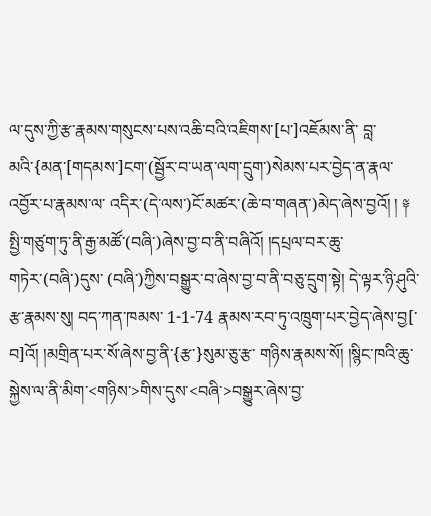ལ་དུས་ཀྱི་རྩ་རྣམས་གསུངས་པས་འཆི་བའི་འཇིགས་[པ་]འཇོམས་ནི་ བླ་མའི་{མན་[གདམས་]ངག་(སྦྱོར་བ་ཡན་ལག་དྲུག་)སེམས་པར་བྱེད་ན་རྣལ་འབྱོར་པ་རྣམས་ལ་ འདིར་(དེ་ལས་)ངོ་མཚར་(ཆེ་བ་གཞན་)མེད་ཞེས་བྱའོ། ། ༈ སྤྱི་གཙུག་ཏུ་ནི་རྒྱ་མཚོ་(བཞི་)ཞེས་བྱ་བ་ནི་བཞིའོ། །དཔྲལ་བར་ཆུ་གཏེར་(བཞི་)དུས་ (བཞི་)ཀྱིས་བསྒྱུར་བ་ཞེས་བྱ་བ་ནི་བཅུ་དྲུག་སྟེ། དེ་ལྟར་ཉི་ཤུའི་རྩ་རྣམས་སུ། བད་ཀན་ཁམས་ 1-1-74 རྣམས་རབ་ཏུ་འཁྲུག་པར་བྱེད་ཞེས་བྱ[་བ]འོ། །མགྲིན་པར་སོ་ཞེས་བྱ་ནི་{རྩ་}སུམ་ཅུ་རྩ་ གཉིས་རྣམས་སོ། །སྙིང་ཁའི་ཆུ་སྐྱེས་ལ་ནི་མིག་<གཉིས་>གིས་དུས་<བཞི་>བསྒྱུར་ཞེས་བྱ་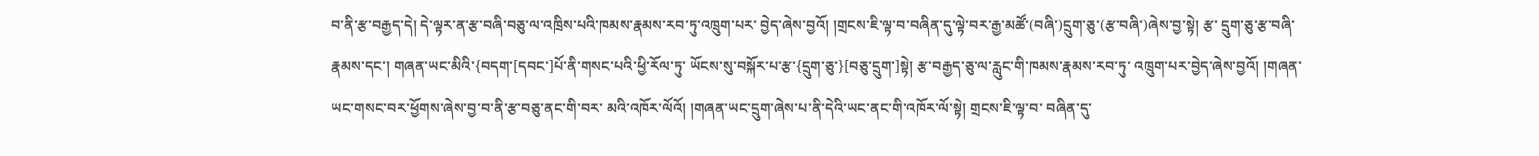བ་ནི་རྩ་བརྒྱད་དེ། དེ་ལྟར་ན་རྩ་བཞི་བཅུ་ལ་འཁྲིས་པའི་ཁམས་རྣམས་རབ་ཏུ་འཁྲུག་པར་ བྱེད་ཞེས་བྱའོ། །གྲངས་ཇི་ལྟ་བ་བཞིན་དུ་ལྟེ་བར་རྒྱ་མཚོ་(བཞི་)དྲུག་ཅུ་(རྩ་བཞི་)ཞེས་བྱ་སྟེ། རྩ་ དྲུག་ཅུ་རྩ་བཞི་རྣམས་དང་། གཞན་ཡང་མིའི་{བདག་[དབང་]པོ་ནི་གསང་པའི་ཕྱི་རོལ་ཏུ་ ཡོངས་སུ་བསྐོར་པ་རྩ་{དྲུག་ཅུ་}[བཅུ་དྲུག་]སྟེ། རྩ་བརྒྱད་ཅུ་ལ་རླུང་གི་ཁམས་རྣམས་རབ་ཏུ་ འཁྲུག་པར་བྱེད་ཞེས་བྱའོ། །གཞན་ཡང་གསང་བར་ཕྱོགས་ཞེས་བྱ་བ་ནི་རྩ་བཅུ་ནང་གི་བར་ མའི་འཁོར་ལོའོ། །གཞན་ཡང་དྲུག་ཞེས་པ་ནི་དེའི་ཡང་ནང་གི་འཁོར་ལོ་སྟེ། གྲངས་ཇི་ལྟ་བ་ བཞིན་དུ་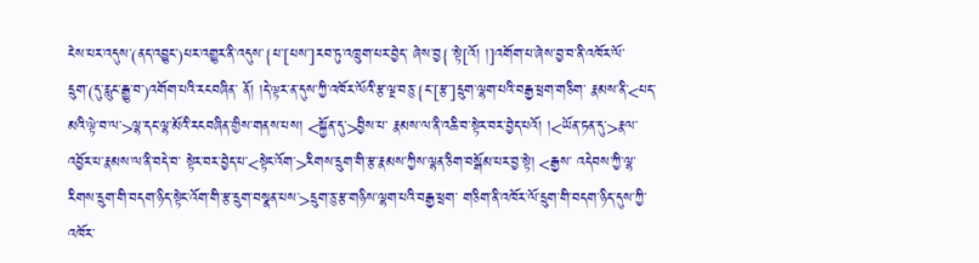ངེས་པར་འདུས་(ནད་འབྱུང་)པར་འགྱུར་ནི་འདུས་{པ་[པས་]རབ་ཏུ་འཁྲུག་པར་བྱེད་ ཞེས་བྱ{་སྟེ[འོ། །]འགོག་པ་ཞེས་བྱ་བ་ནི་འཁོར་ལོ་དྲུག་(དུ་རླུང་རྒྱུ་བ་)འགོག་པའི་རངབཞིན་ ནོ། །དེ་ལྟར་ན་དུས་ཀྱི་འཁོར་ལོའི་རྩ་ལྔ་བཅུ་{ང་[རྩ་]དྲུག་ལྷག་པའི་བརྒྱ་ཕྲག་གཅིག་ རྣམས་ནི་<པད་མའི་ལྟེ་བ་ལ་>ལྷ་དང་ལྷ་མོའི་རངབཞིན་གྱིས་གནས་པས། <སྐྱོན་དུ་>བྱིས་པ་ རྣམས་ལ་ནི་འཆི་བ་སྟེར་བར་བྱེད་པའོ། །<ཡོན་ཏན་དུ་>རྣལ་འབྱོར་པ་རྣམས་ལ་ནི་བདེ་བ་ སྟེར་བར་བྱེད་པ་<སྟེང་འོག་>རིགས་དྲུག་གི་རྩ་རྣམས་ཀྱིས་ལྷན་ཅིག་བསྒོམ་པར་བྱ་སྟེ། <རྒྱས་ འདེབས་ཀྱི་ལྷ་རིགས་དྲུག་གི་བདག་ཉིད་སྟེང་འོག་གི་རྩ་དྲུག་བསྣན་པས་>དྲུག་ཅུ་རྩ་གཉིས་ལྷག་པའི་བརྒྱ་ཕྲག་ གཅིག་ནི་འཁོར་ལོ་དྲུག་གི་བདག་ཉིད་དུས་ཀྱི་འཁོར་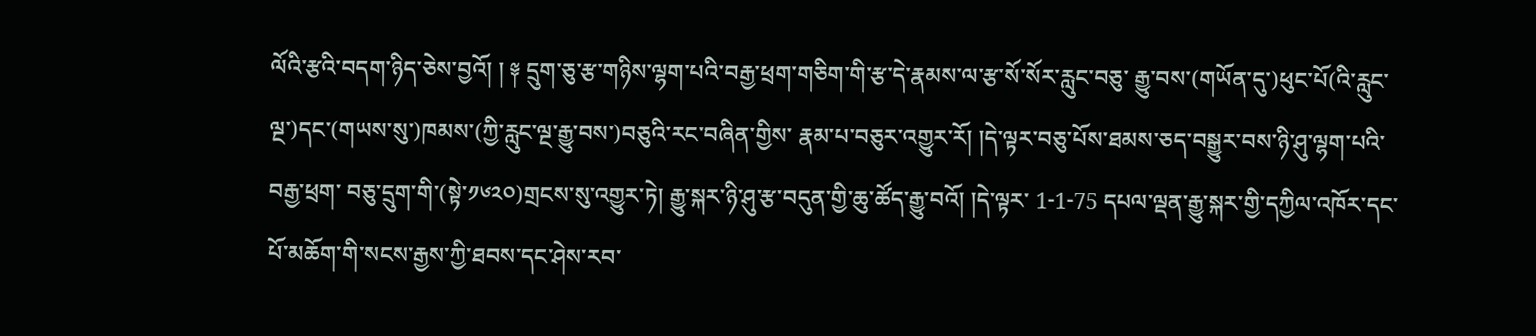ལོའི་རྩའི་བདག་ཉིད་ཅེས་བྱའོ། ། ༈ དྲུག་ཅུ་རྩ་གཉིས་ལྷག་པའི་བརྒྱ་ཕྲག་གཅིག་གི་རྩ་དེ་རྣམས་ལ་རྩ་སོ་སོར་རླུང་བཅུ་ རྒྱུ་བས་(གཡོན་དུ་)ཕུང་པོ(འི་རླུང་ལྔ་)དང་(གཡས་སུ་)ཁམས་(ཀྱི་རླུང་ལྔ་རྒྱུ་བས་)བཅུའི་རང་བཞིན་གྱིས་ རྣམ་པ་བཅུར་འགྱུར་རོ། །དེ་ལྟར་བཅུ་པོས་ཐམས་ཅད་བསྒྱུར་བས་ཉི་ཤུ་ལྷག་པའི་བརྒྱ་ཕྲག་ བཅུ་དྲུག་གི་(སྟེ་༡༦༢༠)གྲངས་སུ་འགྱུར་ཏེ། རྒྱུ་སྐར་ཉི་ཤུ་རྩ་བདུན་གྱི་ཆུ་ཚོད་རྒྱུ་བའོ། །དེ་ལྟར་ 1-1-75 དཔལ་ལྡན་རྒྱུ་སྐར་གྱི་དཀྱིལ་འཁོར་དང་པོ་མཆོག་གི་སངས་རྒྱས་ཀྱི་ཐབས་དང་ཤེས་རབ་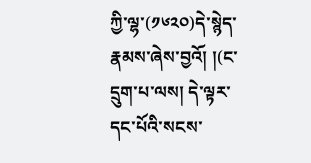ཀྱི་ལྷ་(༡༦༢༠)དེ་སྙེད་རྣམས་ཞེས་བྱའོ། །(ང་དྲུག་པ་ལས། དེ་ལྟར་དང་པོའི་སངས་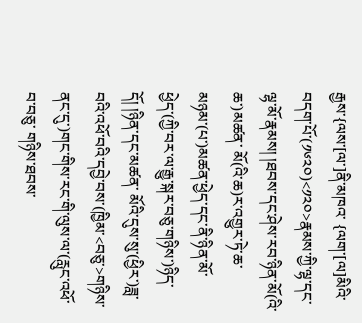རྒྱས་{ལས་[ལ་]ནི་མཁའ་ {ལག་[ལ]མིའི་བདག་པོ་(༡༦༢༠)<༡༢༠>རྣམས་ཀྱི་ལྷ་དང་ལྷ་མོ་རྣམས། །ཐབས་དང་ཤེས་རབ་ཉིན་མོ(འི་ཆ་)མཚན་ མོ(འི་ཆ)ར་འགྱུར་ཏེ་ཆ་མཉམ་(པ་)མཚན་ཕྱེད་དང་ནི་ཉིན་མོ་ཕྱེད་(ཀྱི་བར་ལ་རྒྱུ་སྐར་བཅུ་གཉིས་)ཉིད་དོ། །ཉིན་དང་མཚན་ མོའི་དུས་སུ་(ཕྱིར་)ཟླ་བའི་འཕོ་བའི་དབྱེ་བས་(ཁྱིམ་<བཅུ་>གཉིས་ནང་དུ་)གང་གིས་རང་གི་ལུས་ལ་(རླུང་འཕོ་བ་བཅུ་ གཉིས་ཐབས་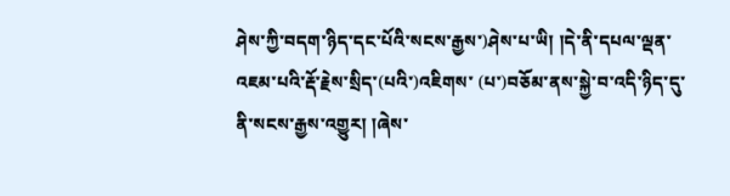ཤེས་ཀྱི་བདག་ཉིད་དང་པོའི་སངས་རྒྱས་)ཤེས་པ་ཡི། །དེ་ནི་དཔལ་ལྡན་འཇམ་པའི་རྡོ་རྗེས་སྲིད་(པའི་)འཇིགས་ (པ་)བཅོམ་ནས་སྐྱེ་བ་འདི་ཉིད་དུ་ནི་སངས་རྒྱས་འགྱུར། །ཞེས་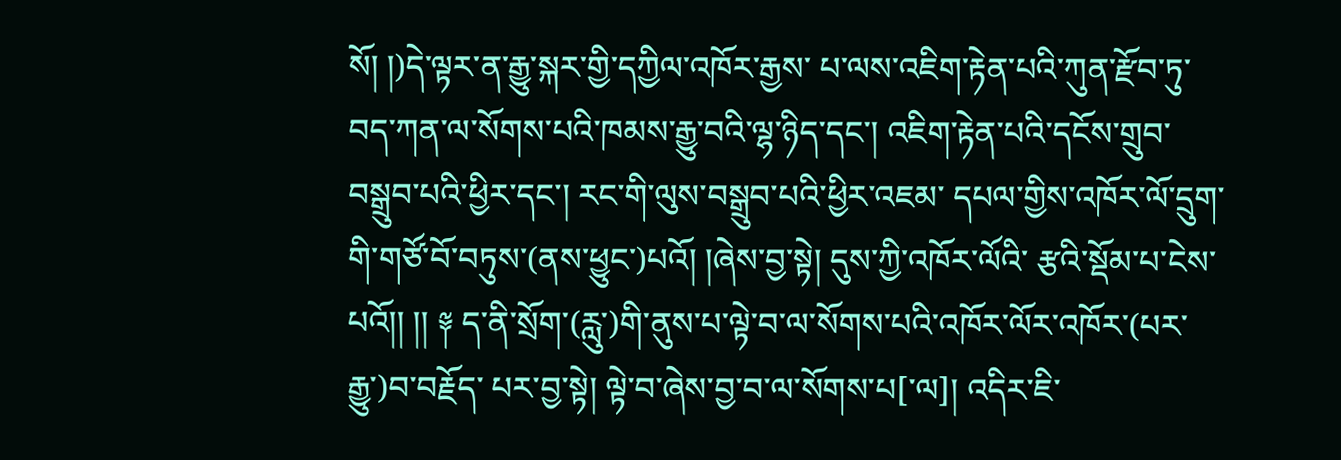སོ། །)དེ་ལྟར་ན་རྒྱུ་སྐར་གྱི་དཀྱིལ་འཁོར་རྒྱས་ པ་ལས་འཇིག་རྟེན་པའི་ཀུན་རྫོབ་ཏུ་བད་ཀན་ལ་སོགས་པའི་ཁམས་རྒྱུ་བའི་ལྷ་ཉིད་དང་། འཇིག་རྟེན་པའི་དངོས་གྲུབ་བསྒྲུབ་པའི་ཕྱིར་དང་། རང་གི་ལུས་བསྒྲུབ་པའི་ཕྱིར་འཇམ་ དཔལ་གྱིས་འཁོར་ལོ་དྲུག་གི་གཙོ་བོ་བཏུས་(ནས་ཕྱུང་)པའོ། །ཞེས་བྱ་སྟེ། དུས་ཀྱི་འཁོར་ལོའི་ རྩའི་སྡོམ་པ་ངེས་པའོ།། །། ༈ ད་ནི་སྲོག་(རླུ་)གི་ནུས་པ་ལྟེ་བ་ལ་སོགས་པའི་འཁོར་ལོར་འཁོར་(པར་རྒྱུ་)བ་བརྗོད་ པར་བྱ་སྟེ། ལྟེ་བ་ཞེས་བྱ་བ་ལ་སོགས་པ[་ལ]། འདིར་ཇི་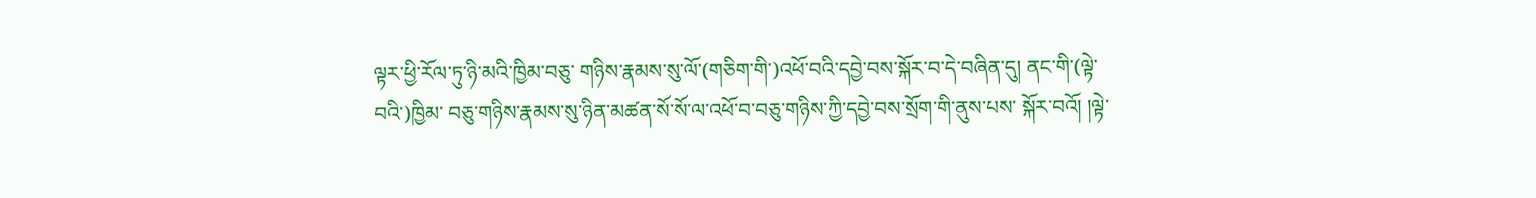ལྟར་ཕྱི་རོལ་ཏུ་ཉི་མའི་ཁྱིམ་བཅུ་ གཉིས་རྣམས་སུ་ལོ་(གཅིག་གི་)འཕོ་བའི་དབྱེ་བས་སྐོར་བ་དེ་བཞིན་དུ། ནང་གི་(ལྟེ་བའི་)ཁྱིམ་ བཅུ་གཉིས་རྣམས་སུ་ཉིན་མཚན་སོ་སོ་ལ་འཕོ་བ་བཅུ་གཉིས་ཀྱི་དབྱེ་བས་སྲོག་གི་ནུས་པས་ སྐོར་བའོ། །ལྟེ་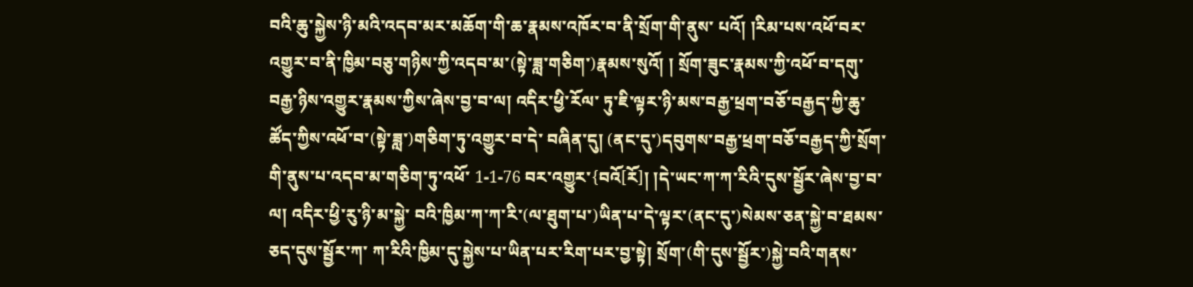བའི་ཆུ་སྐྱེས་ཉི་མའི་འདབ་མར་མཆོག་གི་ཆ་རྣམས་འཁོར་བ་ནི་སྲོག་གི་ནུས་ པའོ། །རིམ་པས་འཕོ་བར་འགྱུར་བ་ནི་ཁྱིམ་བཅུ་གཉིས་ཀྱི་འདབ་མ་(སྟེ་ཟླ་གཅིག་)རྣམས་སུའོ། ། སྲོག་ཟུང་རྣམས་ཀྱི་འཕོ་བ་དགུ་བརྒྱ་ཉིས་འགྱུར་རྣམས་ཀྱིས་ཞེས་བྱ་བ་ལ། འདིར་ཕྱི་རོལ་ ཏུ་ཇི་ལྟར་ཉི་མས་བརྒྱ་ཕྲག་བཅོ་བརྒྱད་ཀྱི་ཆུ་ཚོད་ཀྱིས་འཕོ་བ་(སྟེ་ཟླ་)གཅིག་ཏུ་འགྱུར་བ་དེ་ བཞིན་དུ། (ནང་དུ་)དབུགས་བརྒྱ་ཕྲག་བཅོ་བརྒྱད་ཀྱི་སྲོག་གི་ནུས་པ་འདབ་མ་གཅིག་ཏུ་འཕོ་ 1-1-76 བར་འགྱུར་{བའོ[རོ]། །དེ་ཡང་ཀ་ཀ་རིའི་དུས་སྦྱོར་ཞེས་བྱ་བ་ལ། འདིར་ཕྱི་རུ་ཉི་མ་སྐྱེ་ བའི་ཁྱིམ་ཀ་ཀ་རི་(ལ་ཐུག་པ་)ཡིན་པ་དེ་ལྟར་(ནང་དུ་)སེམས་ཅན་སྐྱེ་བ་ཐམས་ཅད་དུས་སྦྱོར་ཀ་ ཀ་རིའི་ཁྱིམ་དུ་སྐྱེས་པ་ཡིན་པར་རིག་པར་བྱ་སྟེ། སྲོག་(གི་དུས་སྦྱོར་)སྐྱེ་བའི་གནས་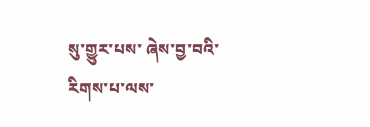སུ་གྱུར་པས་ ཞེས་བྱ་བའི་རིགས་པ་ལས་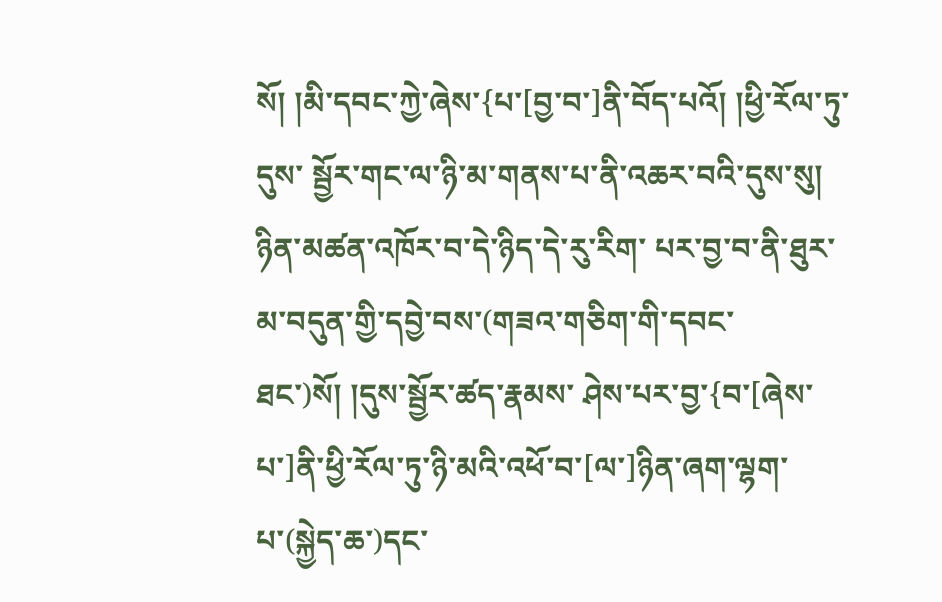སོ། །མི་དབང་ཀྱེ་ཞེས་{པ་[བྱ་བ་]ནི་བོད་པའོ། །ཕྱི་རོལ་ཏུ་དུས་ སྦྱོར་གང་ལ་ཉི་མ་གནས་པ་ནི་འཆར་བའི་དུས་སུ། ཉིན་མཚན་འཁོར་བ་དེ་ཉིད་དེ་རུ་རིག་ པར་བྱ་བ་ནི་ཐུར་མ་བདུན་གྱི་དབྱེ་བས་(གཟའ་གཅིག་གི་དབང་ཐང་)སོ། །དུས་སྦྱོར་ཚད་རྣམས་ ཤེས་པར་བྱ་{བ་[ཞེས་པ་]ནི་ཕྱི་རོལ་ཏུ་ཉི་མའི་འཕོ་བ་[ལ་]ཉིན་ཞག་ལྷག་པ་(སྐྱེད་ཆ་)དང་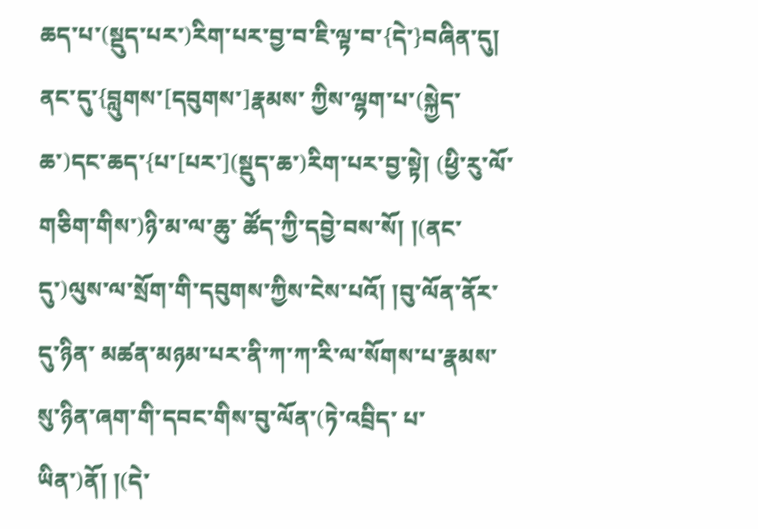ཆད་པ་(སྡུད་པར་)རིག་པར་བྱ་བ་ཇི་ལྟ་བ་{དེ་}བཞིན་དུ། ནང་དུ་{བླུགས་[དབུགས་]རྣམས་ ཀྱིས་ལྷག་པ་(སྐྱེད་ཆ་)དང་ཆད་{པ་[པར་](སྡུད་ཆ་)རིག་པར་བྱ་སྟེ། (ཕྱི་རུ་ལོ་གཅིག་གིས་)ཉི་མ་ལ་ཆུ་ ཚོད་ཀྱི་དབྱེ་བས་སོ། །(ནང་དུ་)ལུས་ལ་སྲོག་གི་དབུགས་ཀྱིས་ངེས་པའོ། །བུ་ལོན་ནོར་དུ་ཉིན་ མཚན་མཉམ་པར་ནི་ཀ་ཀ་རི་ལ་སོགས་པ་རྣམས་སུ་ཉིན་ཞག་གི་དབང་གིས་བུ་ལོན་(ཏེ་འབྲིད་ པ་ཡིན་)ནོ། །(དེ་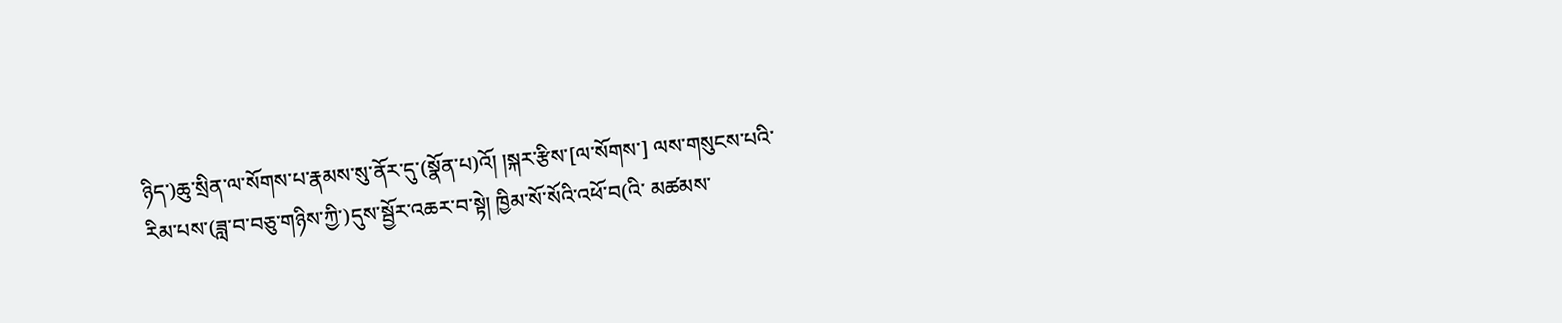ཉིད་)ཆུ་སྲིན་ལ་སོགས་པ་རྣམས་སུ་ནོར་དུ་(སྣོན་པ)འོ། །སྐར་རྩིས་[ལ་སོགས་] ལས་གསུངས་པའི་རིམ་པས་(ཟླ་བ་བཅུ་གཉིས་ཀྱི་)དུས་སྦྱོར་འཆར་བ་སྟེ། ཁྱིམ་སོ་སོའི་འཕོ་བ(འི་ མཚམས་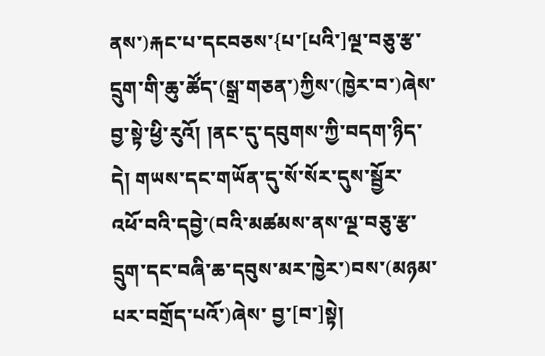ནས་)རྐང་པ་དངབཅས་{པ་[པའི་]ལྔ་བཅུ་རྩ་དྲུག་གི་ཆུ་ཚོད་(སྒྲ་གཅན་)ཀྱིས་(ཁྱེར་བ་)ཞེས་ བྱ་སྟེ་ཕྱི་རུའོ། །ནང་དུ་དབུགས་ཀྱི་བདག་ཉིད་དེ། གཡས་དང་གཡོན་དུ་སོ་སོར་དུས་སྦྱོར་ འཕོ་བའི་དབྱེ་(བའི་མཚམས་ནས་ལྔ་བཅུ་རྩ་དྲུག་དང་བཞི་ཆ་དབུས་མར་ཁྱེར་)བས་(མཉམ་པར་བགྲོད་པའོ་)ཞེས་ བྱ་[བ་]སྟེ།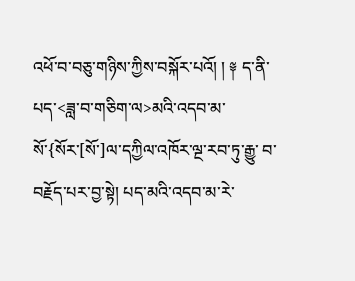འཕོ་བ་བཅུ་གཉིས་ཀྱིས་བསྐོར་པའོ། ། ༈ ད་ནི་པད་<ཟླ་བ་གཅིག་ལ>མའི་འདབ་མ་སོ་{སོར་[སོ་]ལ་དཀྱིལ་འཁོར་ལྔ་རབ་ཏུ་རྒྱུ་ བ་བརྗོད་པར་བྱ་སྟེ། པད་མའི་འདབ་མ་རེ་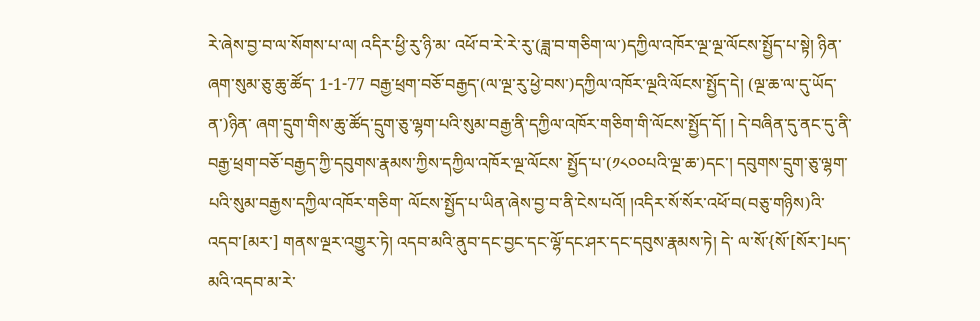རེ་ཞེས་བྱ་བ་ལ་སོགས་པ་ལ། འདིར་ཕྱི་རུ་ཉི་མ་ འཕོ་བ་རེ་རེ་རུ་(ཟླ་བ་གཅིག་ལ་)དཀྱིལ་འཁོར་ལྔ་ལྔ་ལོངས་སྤྱོད་པ་སྟེ། ཉིན་ཞག་སུམ་ཅུ་ཆུ་ཚོད་ 1-1-77 བརྒྱ་ཕྲག་བཅོ་བརྒྱད་(ལ་ལྔ་རུ་ཕྱེ་བས་)དཀྱིལ་འཁོར་ལྔའི་ལོངས་སྤྱོད་དེ། (ལྔ་ཆ་ལ་དུ་ཡོད་ན་)ཉིན་ ཞག་དྲུག་གིས་ཆུ་ཚོད་དྲུག་ཅུ་ལྷག་པའི་སུམ་བརྒྱ་ནི་དཀྱིལ་འཁོར་གཅིག་གི་ལོངས་སྤྱོད་དོ། ། དེ་བཞིན་དུ་ནང་དུ་ནི་བརྒྱ་ཕྲག་བཅོ་བརྒྱད་ཀྱི་དབུགས་རྣམས་ཀྱིས་དཀྱིལ་འཁོར་ལྔ་ལོངས་ སྤྱོད་པ་(༡༨༠༠པའི་ལྔ་ཆ་)དང་། དབུགས་དྲུག་ཅུ་ལྷག་པའི་སུམ་བརྒྱས་དཀྱིལ་འཁོར་གཅིག་ ལོངས་སྤྱོད་པ་ཡིན་ཞེས་བྱ་བ་ནི་ངེས་པའོ། །འདིར་སོ་སོར་འཕོ་བ(བཅུ་གཉིས)འི་འདབ་[མར་] གནས་ལྔར་འགྱུར་ཏེ། འདབ་མའི་ནུབ་དང་བྱང་དང་ལྷོ་དང་ཤར་དང་དབུས་རྣམས་ཏེ། དེ་ ལ་སོ་{སོ་[སོར་]པད་མའི་འདབ་མ་རེ་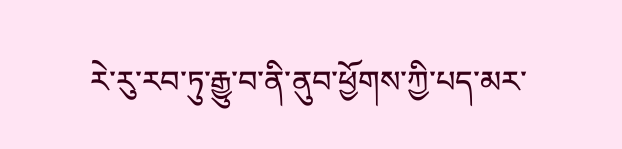རེ་རུ་རབ་ཏུ་རྒྱུ་བ་ནི་ནུབ་ཕྱོགས་ཀྱི་པད་མར་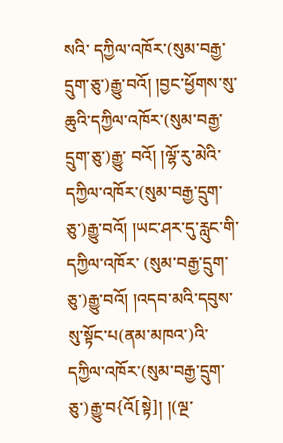སའི་ དཀྱིལ་འཁོར་(སུམ་བརྒྱ་དྲུག་ཅུ་)རྒྱུ་བའོ། །བྱང་ཕྱོགས་སུ་ཆུའི་དཀྱིལ་འཁོར་(སུམ་བརྒྱ་དྲུག་ཅུ་)རྒྱུ་ བའོ། །ལྷོ་རུ་མེའི་དཀྱིལ་འཁོར་(སུམ་བརྒྱ་དྲུག་ཅུ་)རྒྱུ་བའོ། །ཡང་ཤར་དུ་རླུང་གི་དཀྱིལ་འཁོར་ (སུམ་བརྒྱ་དྲུག་ཅུ་)རྒྱུ་བའོ། །འདབ་མའི་དབུས་སུ་སྟོང་པ(ནམ་མཁའ་)འི་དཀྱིལ་འཁོར་(སུམ་བརྒྱ་དྲུག་ ཅུ་)རྒྱུ་བ{འོ[སྟེ]། །(ལྔ་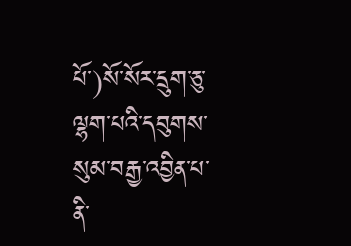པོ་)སོ་སོར་དྲུག་ཅུ་ལྷག་པའི་དབུགས་སུམ་བརྒྱ་འབྱིན་པ་ནི་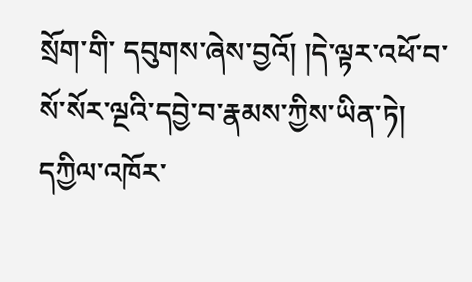སྲོག་གི་ དབུགས་ཞེས་བྱའོ། །དེ་ལྟར་འཕོ་བ་སོ་སོར་ལྔའི་དབྱེ་བ་རྣམས་ཀྱིས་ཡིན་ཏེ། དཀྱིལ་འཁོར་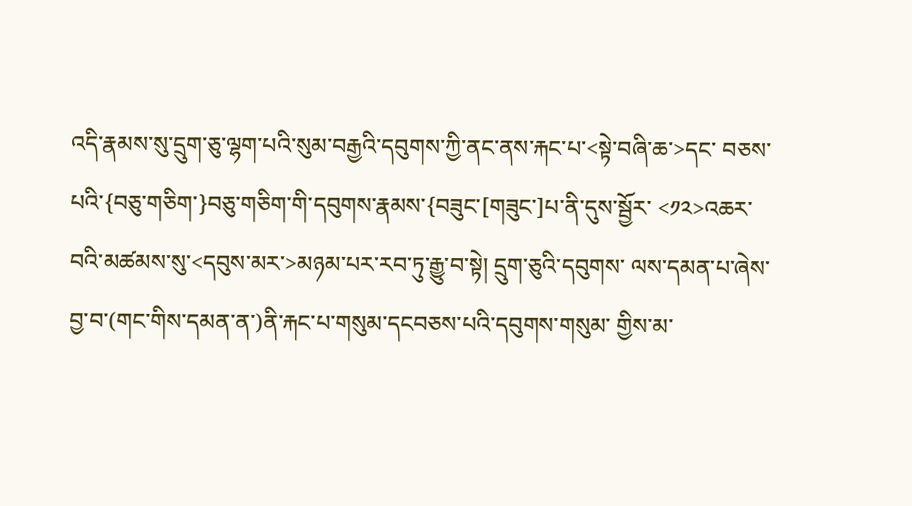འདི་རྣམས་སུ་དྲུག་ཅུ་ལྷག་པའི་སུམ་བརྒྱའི་དབུགས་ཀྱི་ནང་ནས་རྐང་པ་<སྟེ་བཞི་ཆ་>དང་ བཅས་པའི་{བཅུ་གཅིག་}བཅུ་གཅིག་གི་དབུགས་རྣམས་{བཟུང་[གཟུང་]པ་ནི་དུས་སྦྱོར་ <༡༢>འཆར་བའི་མཚམས་སུ་<དབུས་མར་>མཉམ་པར་རབ་ཏུ་རྒྱུ་བ་སྟེ། དྲུག་ཅུའི་དབུགས་ ལས་དམན་པ་ཞེས་བྱ་བ་(གང་གིས་དམན་ན་)ནི་རྐང་པ་གསུམ་དངབཅས་པའི་དབུགས་གསུམ་ གྱིས་མ་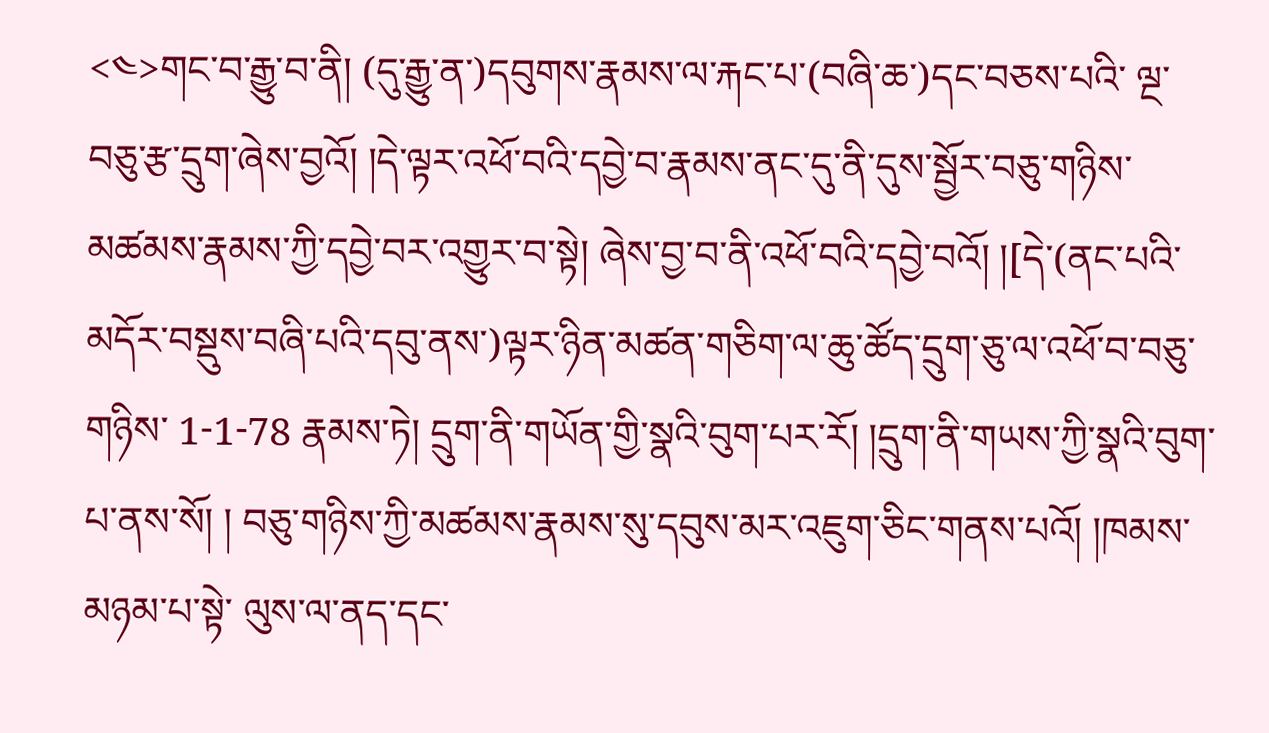<༤>གང་བ་རྒྱུ་བ་ནི། (དུ་རྒྱུ་ན་)དབུགས་རྣམས་ལ་རྐང་པ་(བཞི་ཆ་)དང་བཅས་པའི་ ལྔ་བཅུ་རྩ་དྲུག་ཞེས་བྱའོ། །དེ་ལྟར་འཕོ་བའི་དབྱེ་བ་རྣམས་ནང་དུ་ནི་དུས་སྦྱོར་བཅུ་གཉིས་ མཚམས་རྣམས་ཀྱི་དབྱེ་བར་འགྱུར་བ་སྟེ། ཞེས་བྱ་བ་ནི་འཕོ་བའི་དབྱེ་བའོ། །[དེ་(ནང་པའི་ མདོར་བསྡུས་བཞི་པའི་དབུ་ནས་)ལྟར་ཉིན་མཚན་གཅིག་ལ་ཆུ་ཚོད་དྲུག་ཅུ་ལ་འཕོ་བ་བཅུ་གཉིས་ 1-1-78 རྣམས་ཏེ། དྲུག་ནི་གཡོན་གྱི་སྣའི་བུག་པར་རོ། །དྲུག་ནི་གཡས་ཀྱི་སྣའི་བུག་པ་ནས་སོ། ། བཅུ་གཉིས་ཀྱི་མཚམས་རྣམས་སུ་དབུས་མར་འཇུག་ཅིང་གནས་པའོ། །ཁམས་མཉམ་པ་སྟེ་ ལུས་ལ་ནད་དང་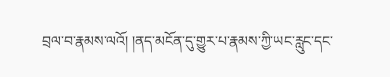བྲལ་བ་རྣམས་ལའོ། །ནད་མངོན་དུ་གྱུར་པ་རྣམས་ཀྱི་ཡང་རླུང་དང་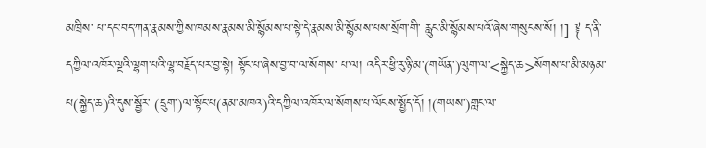མཁྲིས་ པ་དང་བད་ཀན་རྣམས་ཀྱིས་ཁམས་རྣམས་མི་སྙོམས་པ་སྟེ་དེ་རྣམས་མི་སྙོམས་པས་སྲོག་གི་ རླུང་མི་སྙོམས་པའོ་ཞེས་གསུངས་སོ། །] ༈ ད་ནི་དཀྱིལ་འཁོར་ལྔའི་ལྷག་པའི་ལྷ་བརྗོད་པར་བྱ་སྟེ། སྟོང་པ་ཞེས་བྱ་བ་ལ་སོགས་ པ་ལ། འདིར་ཕྱི་རུ་ཉི་མ་(གཡོན་)ལུག་ལ་<སྐྱེད་ཆ>སོགས་པ་མི་མཉམ་པ(སྐྱེད་ཆ)འི་དུས་སྦྱོར་ (དྲུག་)ལ་སྟོང་པ(ནམ་མཁའ)འི་དཀྱིལ་འཁོར་ལ་སོགས་པ་ལོངས་སྤྱོད་དོ། །(གཡས་)གླང་ལ་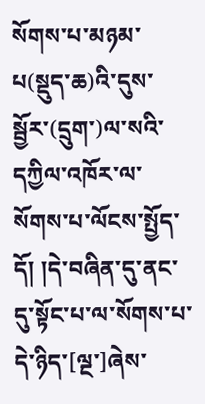སོགས་པ་མཉམ་པ(སྡུད་ཆ)འི་དུས་སྦྱོར་(དྲུག་)ལ་སའི་དཀྱིལ་འཁོར་ལ་སོགས་པ་ལོངས་སྤྱོད་ དོ། །དེ་བཞིན་དུ་ནང་དུ་སྟོང་པ་ལ་སོགས་པ་དེ་ཉིད་[ལྔ་]ཞེས་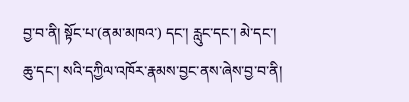བྱ་བ་ནི། སྟོང་པ་(ནམ་མཁའ་) དང་། རླུང་དང་། མེ་དང་། ཆུ་དང་། སའི་དཀྱིལ་འཁོར་རྣམས་བྱང་ནས་ཞེས་བྱ་བ་ནི།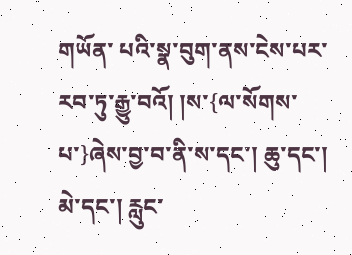གཡོན་ པའི་སྣ་བུག་ནས་ངེས་པར་རབ་ཏུ་རྒྱུ་བའོ། །ས་{ལ་སོགས་པ་}ཞེས་བྱ་བ་ནི་ས་དང་། ཆུ་དང་། མེ་དང་། རླུང་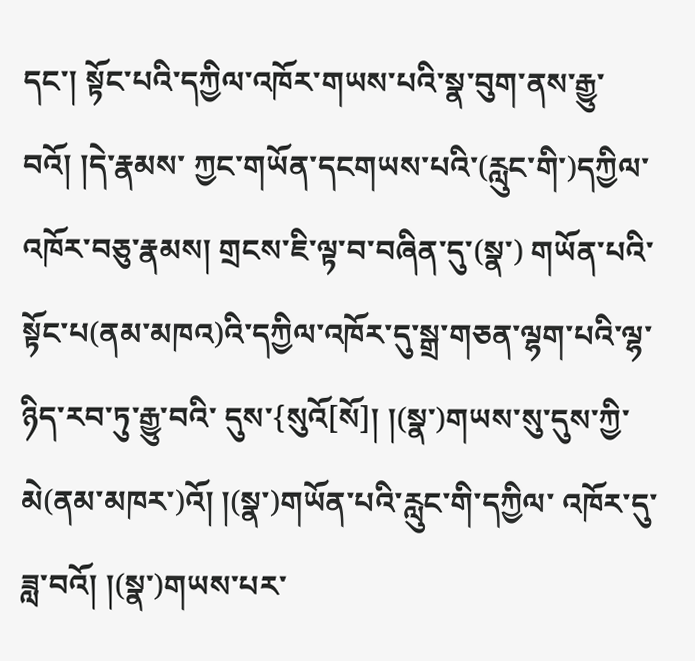དང་། སྟོང་པའི་དཀྱིལ་འཁོར་གཡས་པའི་སྣ་བུག་ནས་རྒྱུ་བའོ། །དེ་རྣམས་ ཀྱང་གཡོན་དངགཡས་པའི་(རླུང་གི་)དཀྱིལ་འཁོར་བཅུ་རྣམས། གྲངས་ཇི་ལྟ་བ་བཞིན་དུ་(སྣ་) གཡོན་པའི་སྟོང་པ(ནམ་མཁའ)འི་དཀྱིལ་འཁོར་དུ་སྒྲ་གཅན་ལྷག་པའི་ལྷ་ཉིད་རབ་ཏུ་རྒྱུ་བའི་ དུས་{སུའོ[སོ]། །(སྣ་)གཡས་སུ་དུས་ཀྱི་མེ(ནམ་མཁར་)འོ། །(སྣ་)གཡོན་པའི་རླུང་གི་དཀྱིལ་ འཁོར་དུ་ཟླ་བའོ། །(སྣ་)གཡས་པར་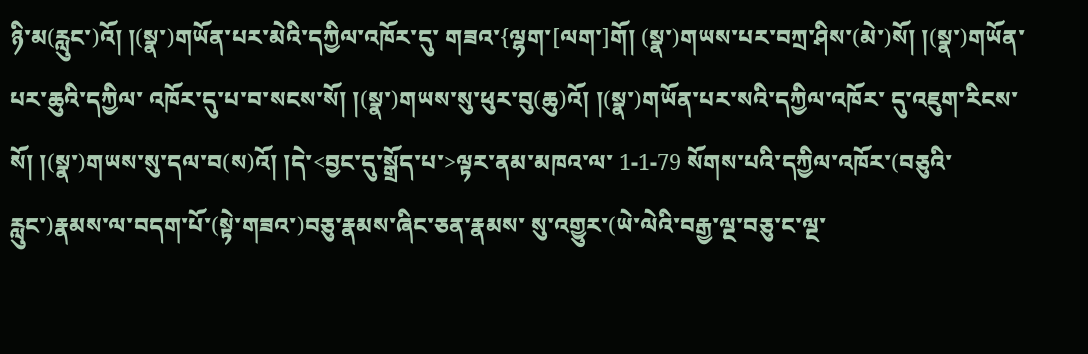ཉི་མ(རླུང་)འོ། །(སྣ་)གཡོན་པར་མེའི་དཀྱིལ་འཁོར་དུ་ གཟའ་{ལྷག་[ལག་]གོ། (སྣ་)གཡས་པར་བཀྲ་ཤིས་(མེ་)སོ། །(སྣ་)གཡོན་པར་ཆུའི་དཀྱིལ་ འཁོར་དུ་པ་བ་སངས་སོ། །(སྣ་)གཡས་སུ་ཕུར་བུ(ཆུ)འོ། །(སྣ་)གཡོན་པར་སའི་དཀྱིལ་འཁོར་ དུ་འཇུག་རིངས་སོ། །(སྣ་)གཡས་སུ་དལ་བ(ས)འོ། །དེ་<བྱང་དུ་སྒྲོད་པ་>ལྟར་ནམ་མཁའ་ལ་ 1-1-79 སོགས་པའི་དཀྱིལ་འཁོར་(བཅུའི་རླུང་)རྣམས་ལ་བདག་པོ་(སྟེ་གཟའ་)བཅུ་རྣམས་ཞིང་ཅན་རྣམས་ སུ་འགྱུར་(ཡེ་ལེའི་བརྒྱ་ལྔ་བཅུ་ང་ལྔ་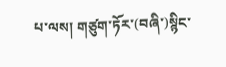པ་ལས། གཙུག་ཏོར་(བཞི་)སྙིང་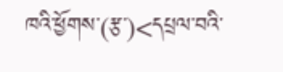ཁའི་ཕྱོགས་(རྩ་)<དཔྲལ་བའི་